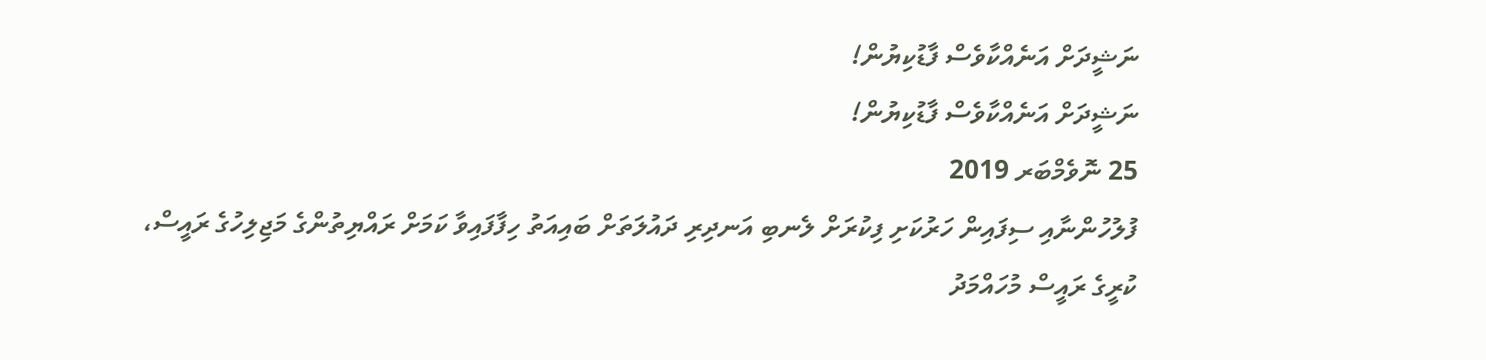ނަޝީދަށް އަނެއްކާވެސް ފާޑުކިޔުން!
ނަޝީދަށް އަނެއްކާވެސް ފާޑުކިޔުން!
25 ނޮވެމްބަރ 2019
ފުލުހުންނާއި ސިފައިން ހަރުކަށި ފިކުރަށް ލެނބި އަނދިރި ދައުލަތަށް ބައިއަތު ހިފާފައިވާ ކަމަށް ރައްޔިތުންގެ މަޖިލިހުގެ ރައީސް، ކުރީގެ ރައީސް މުހައްމަދު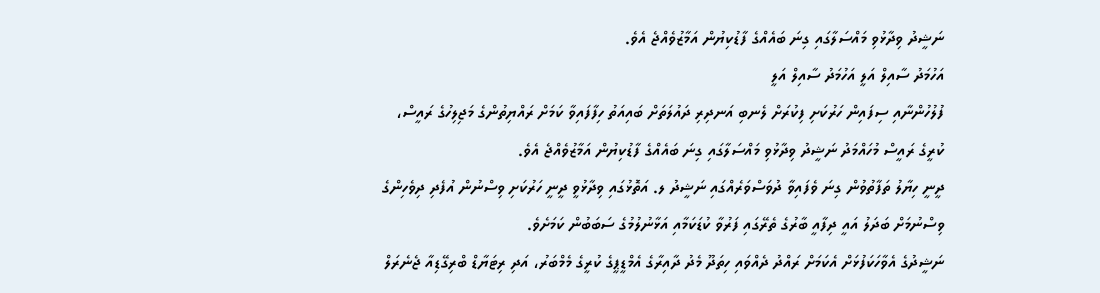ނަޝީދު ވިދާޅުވި މައްސަލާގައި ގިނަ ބައެއްގެ ފާޑުކިޔުން އަމާޒުވެއްޖެ އެވެ.
އަހުމަދު ސާއިލް އަލީ އަހުމަދު ސާއިލް އަލީ
ފުލުހުންނާއި ސިފައިން ހަރުކަށި ފިކުރަށް ލެނބި އަނދިރި ދައުލަތަށް ބައިއަތު ހިފާފައިވާ ކަމަށް ރައްޔިތުންގެ މަޖިލިހުގެ ރައީސް، ކުރީގެ ރައީސް މުހައްމަދު ނަޝީދު ވިދާޅުވި މައްސަލާގައި ގިނަ ބައެއްގެ ފާޑުކިޔުން އަމާޒުވެއްޖެ އެވެ.
ދީނީ ހިޔާލު ތަފާތުވުން ގިނަ ވެފައިވާ ދުވަސްވަރެއްގައި ނަޝީދު ލ. އަތޮޅުގައި ވިދާޅުވީ ދީނީ ހަރުކަށި ވިސްނުން އުފެދި ދިވެހިންގެ ވިސްނުމަށް ބަދަލު އައީ ދިފާއީ ބާރުގެ ތެރޭގައި ފަރުވާ ކުޑަކަމާއި އަޅާނުލުމުގެ ސަބަބުން ކަމަށެވެ.
ނަޝީދުގެ އެވާހަކަފުޅަށް އެކަމަށް ރައްދު ދެއްވައި ހިތަދޫ މެދު ދާއިރާގެ އެމްޑީޕީގެ ކުރީގެ މެމްބަރު، އަދި ރިޓަޔާޑް ބްރިގޭޑިއާ ޖެނެރަލް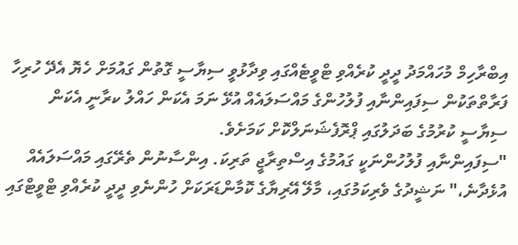އިބްރާހިމް މުހައްމަދު ދީދީ ކުރެއްވި ޓްވީޓެއްގައި ވިދާޅުވީ ސިޔާސީ ގޮތުން ގައުމަށް ހެޔޮ އެދޭ ހުރިހާ ފަރާތްތަކުން ސިފައިންނާއި ފުލުހުންގެ މައްސަލައެއް އުޅޭ ނަމަ އެކަން ހައްލު ކރާނީ އެކަން ސިޔާސީ ކުރުމުގެ ބަދަލުގައި ޕްރޮފެޝަނަލްކޮށް ކަމަށެވެ.
"ސިފައިންނާއި ފުލުހުންނަކީ ގައުމުގެ އިސްތިރާޖީ ތަރިކަ. އިންސާނުން ތެރޭގައި މައްސަލައެއް އުޅެދާނެ،" ނަޝީދުގެ ވެރިކަމުގައި، މާލޭ އޭރިޔާގެ ކޮމާންޑަރަކަށް ހުންނެވި ދީދީ ކުރެއްވި ޓްވީޓްގައި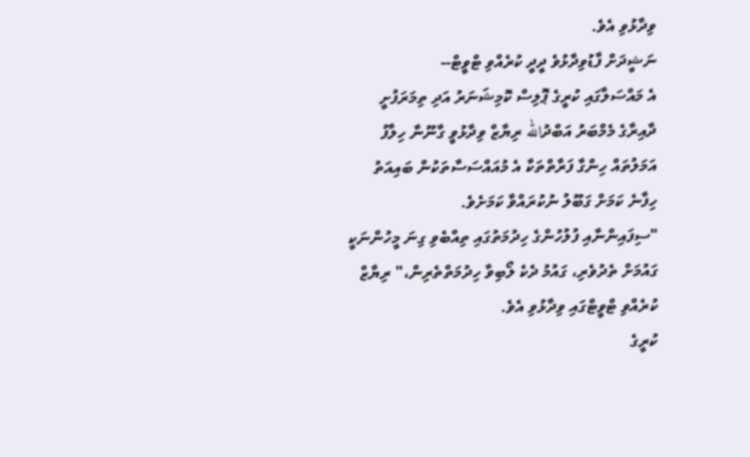ވިދާޅުވި އެވެ.
ނަޝީދަށް ފާޑުވިދާޅުވެ ދީދީ ކުރެއްވި ޓްވީޓް--
އެ މައްސަލާގައި ކުރީގެ ޕޮލިސް ކޮމިޝަނަރު އަދި ތިމަރަފުށީ ދާއިރާގެ މެމްބަރު އަބްދުالله ރިޔާޒް ވިދާޅުވީ ގާނޫނާ ހިލާފު އަމަލުތައް ހިންގާ ފަރާތްތަކާ އެ މުއައްސަސާތަކުން ބައިއަތު ހިފާނެ ކަމަށް ގަބޫލު ނުކުރައްވާ ކަމަށެވެ.
"ސިފައިންނާއި ފުލުހުންގެ ހިދުމަތުގައި ތިއްބެވި ގިނަ މީހުންނަކީ ގައުމަށް ތެދުވެރި، ގައުމު ދެކެ ލޯބިވާ ހިދުމަތްތެރިން،" ރިޔާޒް ކުރެއްވި ޓްވީޓްގައި ވިދާޅުވި އެވެ.
ކުރީގެ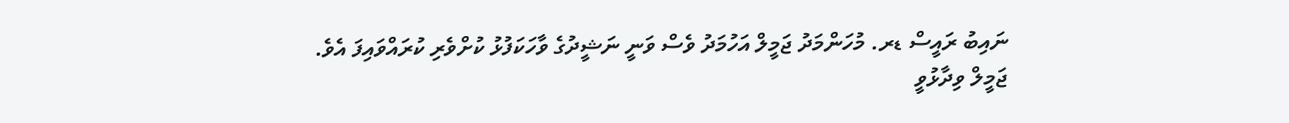ނައިބު ރައީސް ޑރ. މުހަންމަދު ޖަމީލް އަހުމަދު ވެސް ވަނީ ނަޝީދުގެ ވާހަކަފުޅު ކުށްވެރި ކުރައްވައިފަ އެވެ.
ޖަމީލް ވިދާޅުވީ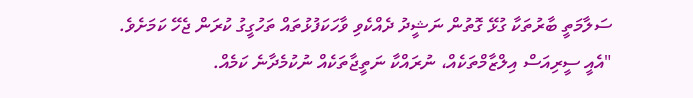ސަލާމަތީ ބާރުތަކާ ގުޅޭ ގޮތުން ނަޝީދު ދެއްކެވި ވާހަކަފުޅުތައް ތަހުގީގު ކުރަން ޖެހޭ ކަމަށެވެ.
"އެއީ ސީރިއަސް އިލްޒާމްތަކެއް، ނުރައްކާ ނަތީޖާތަކެއް ނުކުމެދާނެ ކަމެއް.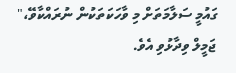ގައުމީ ސަލާމަތަށް މި ވާހަކަތަކުން ނުރައްކާވޭ،" ޖަމީލް ވިދާޅުވި އެވެ.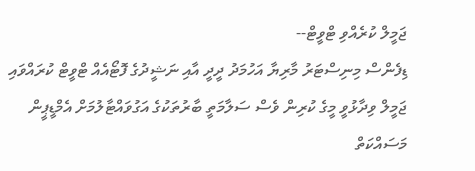ޖަމީލް ކުރެއްވި ޓްވީޓް--
ޑިފެންސް މިނިސްޓަރު މާރިޔާ އަހުމަދު ދީދީ އާއި ނަޝީދުގެ ފޮޓޯއެއް ޓްވީޓް ކުރައްވައި ޖަމީލް ވިދާޅުވީ މީގެ ކުރިން ވެސް ސަލާމަތީ ބާރުތަކުގެ އަގުވައްޓާލުމަށް އެމްޑީޕީން މަސައްކަތް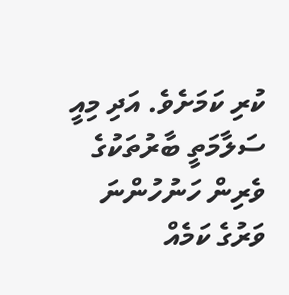ކުރި ކަމަށެވެ. އަދި މިއީ ސަލާމަތީ ބާރުތަކުގެ ވެރިން ހަނުހުންނަ ވަރުގެ ކަމެއް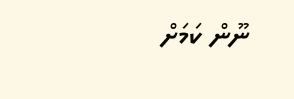ނޫން ކަމަށް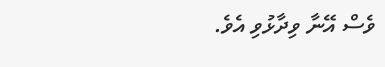ވެސް އޭނާ ވިދާޅުވި އެވެ.